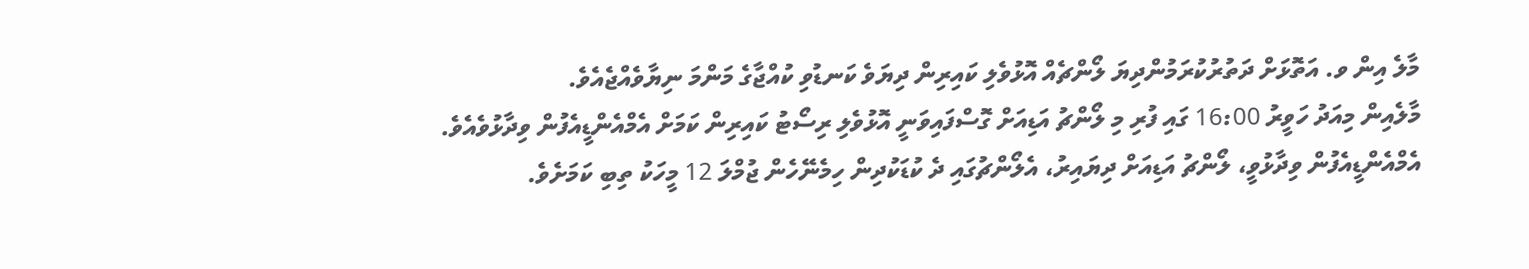މާލެ އިން ވ. އަތޮޅަށް ދަތުރުކުރަމުންދިޔަ ލޯންޗެއް އޮޅުވެލި ކައިރިން ދިޔަވެ ކަނޑުވި ކުއްޖާގެ މަންމަ ނިޔާވެއްޖެއެވެ.
މާލެއިން މިއަދު ހަވީރު 16:00 ގައި ފުރި މި ލޯންޗު އަޑިއަށް ގޮސްފައިވަނީ އޮޅުވެލި ރިސޯޓު ކައިރިން ކަމަށް އެމްއެންޑީއެފުން ވިދާޅުވެއެވެ.
އެމްއެންޑީއެފުން ވިދާޅުވީ، ލޯންޗު އަޑިއަށް ދިޔައިރު، އެލޯންޗުގައި ދެ ކުޑަކުދިން ހިމެނޭހެން ޖުމްލަ 12 މީހަކު ތިބި ކަމަށެވެ.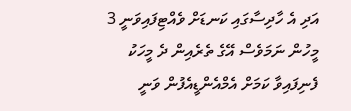އަދި އެ ހާދިސާގައި ކަނޑަށް ވެއްޓިފައިވަނީ 3 މީހުން ނަމަވެސް އޭގެ ތެރެއިން ދެ މީހަކު ފެނިފައިވާ ކަމަށް އެމްއެންޑީއެފުން ވަނީ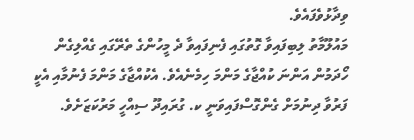ވިދާޅުވެފައެވެ.
މައުލޫމާތު ލިބިފައިވާ ގޮތުގައި ފެނިފައިވާ ދެ މީހުންގެ ތެރޭގައި ގެއްލިގެން ހޯދަމުން އަންނަ ކުއްޖާގެ މަންމަ ހިމެނެއެވެ. އެކުއްޖާގެ މަންމަ ފެނުމާއި އެކީ ފަރުވާ ދިނުމަށް ގެންގޮސްފައިވަނީ ކ. ގުރައިދޫ ސިއްހީ މަރުކަޒަށެވެ.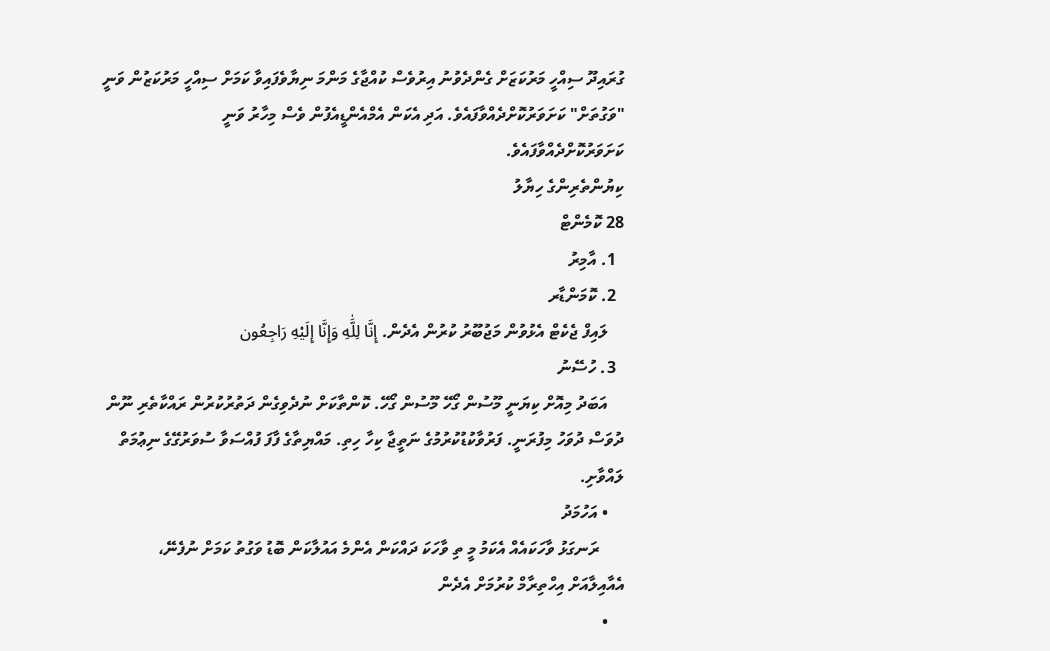ގުރައިދޫ ސިއްހީ މަރުކަޒަށް ގެންދެވުނު އިރުވެސް ކުއްޖާގެ މަންމަ ނިޔާވެފައިވާ ކަމަށް ސިއްހީ މަރުކަޒުން ވަނީ "ވަގުތަށް" ކަށަވަރުކޮށްދެއްވާފައެވެ. އަދި އެކަން އެމްއެންޑީއެފުން ވެސް މިހާރު ވަނީ ކަށަވަރުކޮށްދެއްވާފައެވެ.
ކިޔުންތެރިންގެ ހިޔާލު
28 ކޮމެންޓް
  1. އާމިރު
  2. ކޮމަންޑާރ
    ލައިފް ޖެކެޓް އެޅުވުން މަޖުބޫރު ކުރުން އެދެން. إِنَّا لِلَّٰهِ وَإِنَّا إِلَيْهِ رَاجِعُون
  3. ހުސޭނު
    އަބަދު މިއޮށް ކިޔަނީ މޫސުން ގޯހޭ މޫސުން ގޯހޭ. ކޮންތާކަށް ނުދެވިގެން ދަތުރުކުރުން ރައްކާތެރި ނޫން ދުވަސް ދުވަހު މިފުރަނީ. ފަރުވާކުޑުކުރުމުގެ ނަތީޖާ ކިހާ ހިތި. މައްޔިތާގެ ފާފަ ފުއްސަވާ ސުވަރުގޭގެ ނިޢުމަތް ލައްވާށި.
    • އަހުމަދު
      ރަނގަޅު ވާހަކައެއް އެކަމު މީ ތި ވާހަކަ ދައްކަން އެންމެ އައުލާކަން ބޮޑު ވަގުތު ކަމަށް ނުފެނޭ، އެއާއިލާއަށް އިހްތިރާމް ކުރުމަށް އެދެން
    •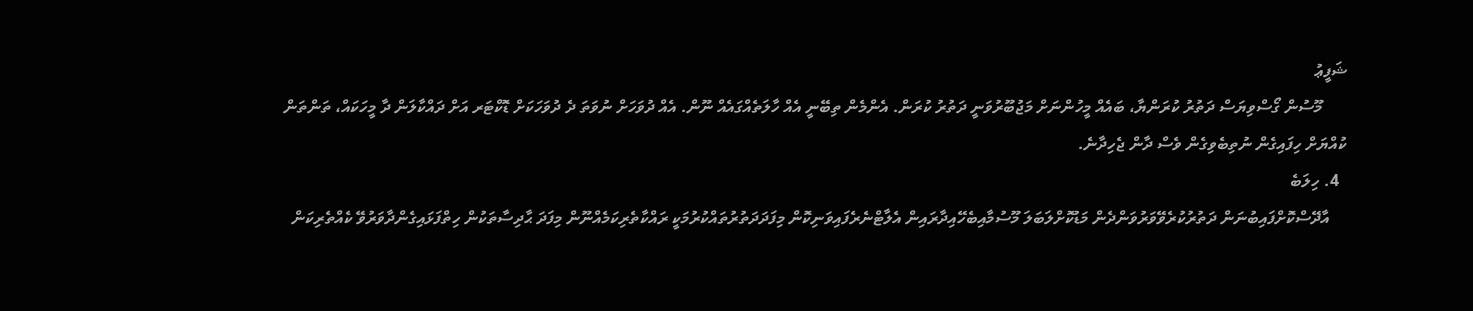ޝަފީޢު
      މޫސުން ގޯސްވިޔަސް ދަތުރު ކުރަންޔާ، ބައެއް މީހުންނަށް މަޖުބޫރުވަނީ ދަތުރު ކުރަން. އެންމެން ތިބޭނީ އެއް ހާލަތެއްގައެއް ނޫން. އެއް ދުވަހަށް ނުވަތަ ދެ ދުވަހަކަށް ޑޮކްޓަރ އަށް ދައްކާލަން ދާ މީހަކައް، ތަންތަން ކުއްޔަށް ހިފައިގެން ނުތިބެވިގެން ވެސް ދާން ޖެހިދާނެ.
  4. ހިލަބެ
    އާދޭސްކޮށްފައިބުނަން ދަތުރުކުރެވޭވަރުވަންދެން މަޑުކޮށްލަބަލަ މޫސުމާއިބެހޭއިދާރައިން އެލާޓްނެރެފައިވަނިކޮން މިފަދަދަތުރުތައްކުރުމަކީ ރައްކާތެރިކަމެއްނޫން މިފަދަ ޙާދިސާތަކުން ހިތްފަޅައިގެންދާވަރުވޭ ކެއްތެރިކަން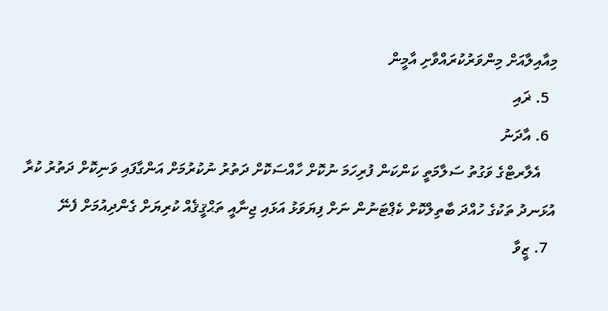މިއާއިލާއަށް މިންވަރުކުރައްވާށި އާމީން
  5. ޜައި
  6. އާދަނު
    އެލާރޓްގެ ވަގުތު ސަލާމަތީ ކަންކަން ފުރިހަމަ ނުކޮށް ހާއްސަކޮށް ދަތުރު ނުކުރުމަށް އަންގާފައި ވަނިކޮށް ދަތުރު ކުރާ އުޅަނދު ތަކުގެ ހުއްދަ ބާތިލްކޮށް ކެޕްޓަނުން ނަށް ފިޔަވަޅު އަޅައި ޖިނާއީ ތަޙްޤީޤެއް ކުރިޔަށް ގެންދިއުމަށް ފެނޭ
  7. ޒީވާ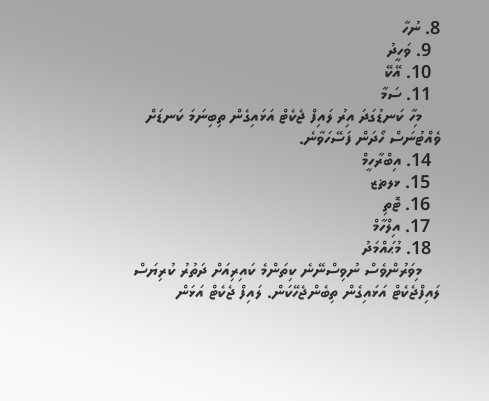8. ނުހާ
  9. ވަހީދު
  10. އޭކޭ
  11. ސަމާ
    މިހާ ކަނޑުގަދަ އިރު ލައިފް ޖެކެޓް އަޅައިގެން ތިބިނަމަ ކަނޑަށް ވެއްޓުނަސް ހޯދަން ފަސޭހަވާނެ.
  14. އިބްރާހީމް
  15. ޅލޡޒ
  16. ޓޮތި
  17. އިލްހާމް
  18. މުޙައްމަދު
    މިވަރުންވެސް ނުވިސްނޭނެ ކިތަންމެ ކައިރިއަށް ދަތުރު ކުރިޔަސް ލައިފްޖެކެޓް އަޅައިގެން ތިބެންޖެހޭކަން. ލައިފް ޖެކެޓް އަޅަން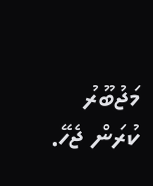މަޖުބޫރު ކުރަން ޖެހޭ.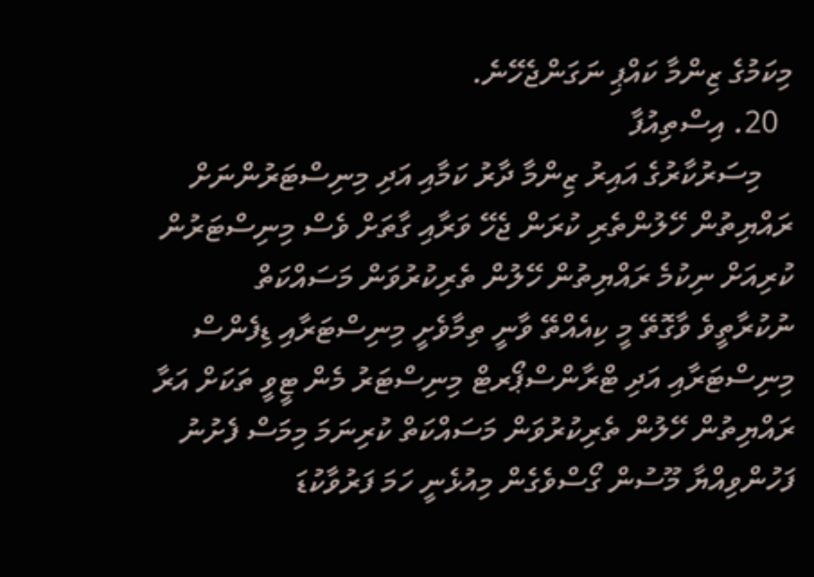މިކަމުގެ ޒިންމާ ކައްޕި ނަގަންޖެހޭނެ.
  20. އިސްތިއުފާ
    މިސަރުކާރުގެ އައިރު ޒިންމާ ދާރު ކަމާއި އަދި މިނިސްޓަރުންނަށް ރައްޔިތުން ހޭލުންތެރި ކުރަން ޖެހޭ ވަރާއި ގާތަށް ވެސް މިނިސްޓަރުން ކުރިއަށް ނިކުމެ ރައްޔިތުން ހޭލުން ތެރިކުރުވަން މަސައްކަތް ނުކުރާތީވެ ވާގޮތޭ މީ ކިއެއްތޭ ވާނީ ތިމާވެށީ މިނިސްޓަރާއި ޑިފެންސް މިނިސްޓަރާއި އަދި ޓްރާންސްޕޯރޓް މިނިސްޓަރު މެން ޓީވީ ތަކަށް އަރާ ރައްޔިތުން ހޭލުން ތެރިކުރުވަން މަސައްކަތް ކުރިނަމަ މިމަސް ފެށުނު ފަހުންވިއްޔާ މޫސުން ގޯސްވެގެން މިއުޅެނީ ހަމަ ފަރުވާކުޑަ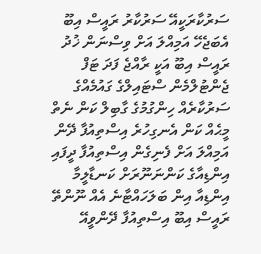ސަރުކާރަކީއޭ ސަރުކާރު ރައީސް އިބޫ އެބަޖެހޭ އަމިއްލަ އަށް ވިސްނަން ޚުދު ރައީސް އިބޫ އަކީ ރާއްޖެ ފަދަ ޓަފް ޖެންޓުލްމެން ސްޓައިލްގެ ގައުމެއްގެ ސަރުކާރެއް ހިންގުމުގެ ގާބިލް ކަން ނެތް މީޙެއް ކަން އެނގިހުރެ އިސްތިއުފާ ދޭން އަމިއްލަ އަށް ފެނިގެން އިސްތިއުފާ ދީފައި އިންޑިއާގެ ކަންނަނޫރަށް ކަނޑާލީމާ އިންޑިއާ އިން ބަލަހައްޓާނެ އެއް ނޫންތޭ ރައީސް އިބޫ އިސްތިއުފާ ދޭންވީއޭ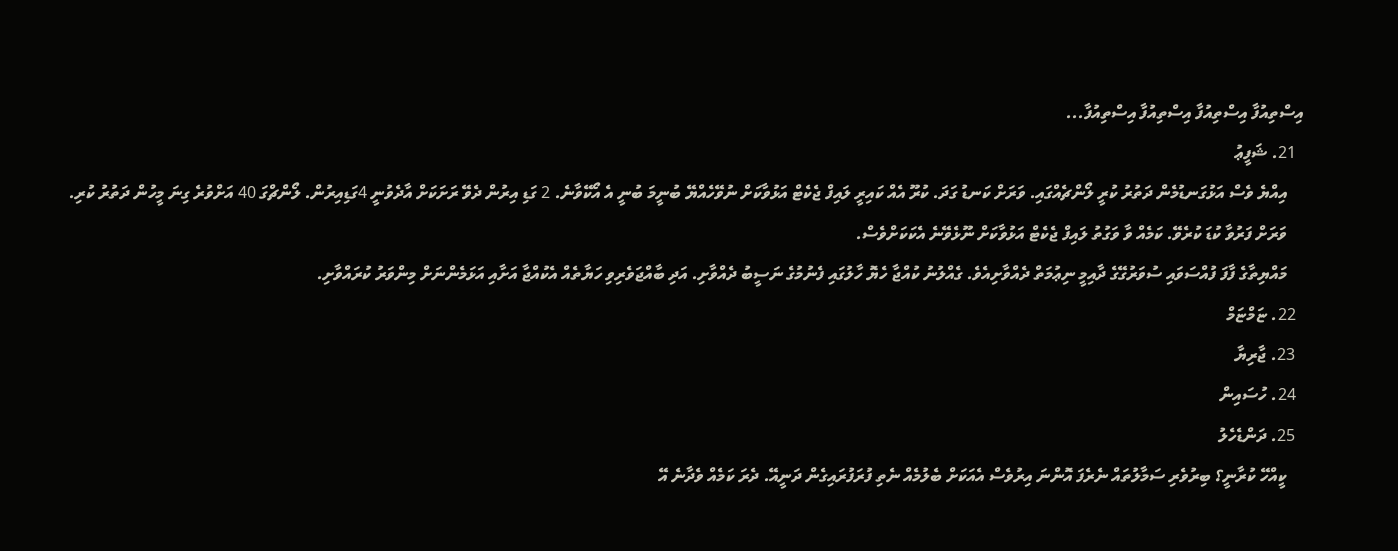އިސްތިއުފާ އިސްތިއުފާ އިސްތިއުފާ އިސްތިއުފާ...
  21. ޝަފީޢު
    އިއްޔެ ވެސް އަޅުގަނޑުމެން ދަތުރު ކުރީ ލޯންޗެއްގައި. ވަރަށް ކަނޑު ގަދަ. ކުރޫ އެއް ކައިރީ ލައިފް ޖެކެޓް އަޅުވާކަށް ނުވޭހެއްޔޭ ބުނީމަ ބުނީ އެ އޯކޭވާނެ. 2 ގަޑި އިރުން ދެވޭ ރަށަކަށް އާދެވުނީ 4ގަޑިއިރުން. ލޯންޗްގަ 40 އަށްވުރެ ގިނަ މީހުން ދަތުރު ކުރި.
    ވަރަށް ފަރުވާ ކުޑަ ކުރެވޭ. ކަމެއް ވާ ވަގުތު ލައިފް ޖެކެޓް އަޅުވާކަށް ނޫޅެވޭނެ އެކަކަށްވެސް.
    މައްޔިތާގެ ފާފަ ފުއްސަވައި ސުވަރުގޭގެ ދާއިމީ ނިޢުމަތް ދެއްވާށިއެވެ. ގެއްލުނު ކުއްޖާ ހެޔޮ ހާލުގައި ފެނުމުގެ ނަސީބު ދެއްވާށި. އަދި ބާއްޖަވެރިވި ހަޔާތެއް އެކުއްޖާ އަށާއި އަޅަމެންނަށް މިންވަރު ކުރައްވާށި.
  22. ޏަމްޏަމް
  23. ޖާރިޔާ
  24. ހުސައިން
  25. ދަންޑެހެލު
    ކީއްހޭ ކުރާނީ؟ ބިރުވެރި ސަމާލުތައް ނެރެފަ އޮންނަ އިރުވެސް އެއަކަށް ބެލުމެއް ނެތި ފުރަފުރައިގެން ދަނީއޭ. ދެރަ ކަމެއް ވެދާނެ އޭ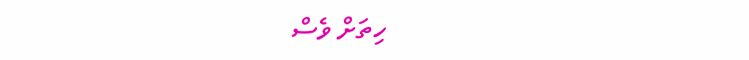ހިތަށް ވެސް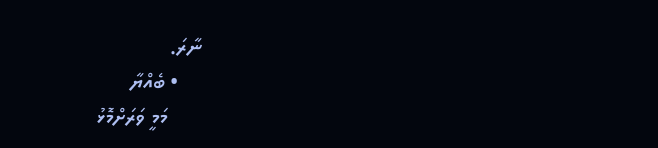ނާރަ.
    • ބެއްޔާ
      މަމީ ވަރަށްމޮޅު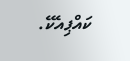ކައްޕިއެކޭ.